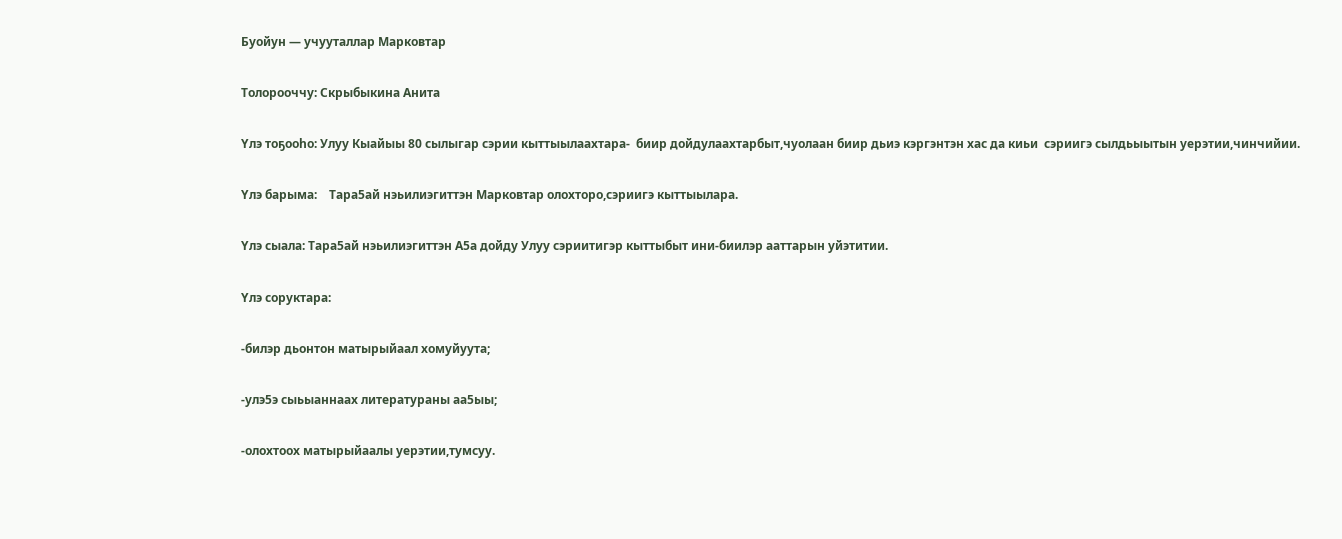Буойун — учууталлар Марковтар

Толорооччу: Скрыбыкина Анита

Үлэ тоҕооһо: Улуу Кыайыы 80 сылыгар сэрии кыттыылаахтара-  биир дойдулаахтарбыт,чуолаан биир дьиэ кэргэнтэн хас да киьи  сэриигэ сылдьыытын уерэтии,чинчийии.

Үлэ барыма:    Тара5ай нэьилиэгиттэн Марковтар олохторо,сэриигэ кыттыылара.

Үлэ сыала: Тара5ай нэьилиэгиттэн А5а дойду Улуу сэриитигэр кыттыбыт ини-биилэр ааттарын уйэтитии.

Үлэ cоруктара:

-билэр дьонтон матырыйаал хомуйуута;

-улэ5э сыьыаннаах литератураны аа5ыы;

-олохтоох матырыйаалы уерэтии,тумсуу.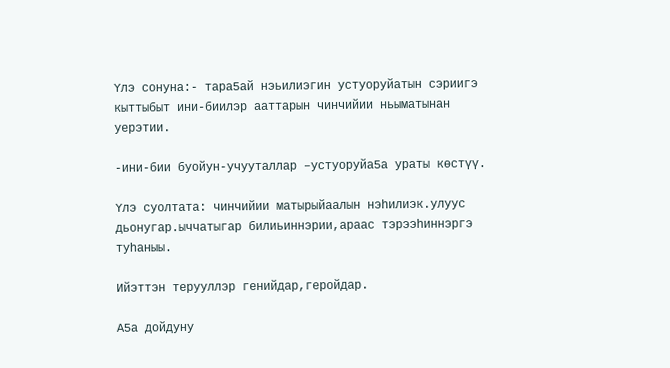Үлэ сонуна:- тара5ай нэьилиэгин устуоруйатын сэриигэ кыттыбыт ини-биилэр ааттарын чинчийии ньыматынан уерэтии.

-ини-бии буойун-учууталлар –устуоруйа5а ураты көстүү.

Үлэ cуолтата: чинчийии матырыйаалын нэһилиэк.улуус дьонугар.ыччатыгар билиьиннэрии,араас тэрээһиннэргэ туһаныы.

Ийэттэн терууллэр генийдар,геройдар.

А5а дойдуну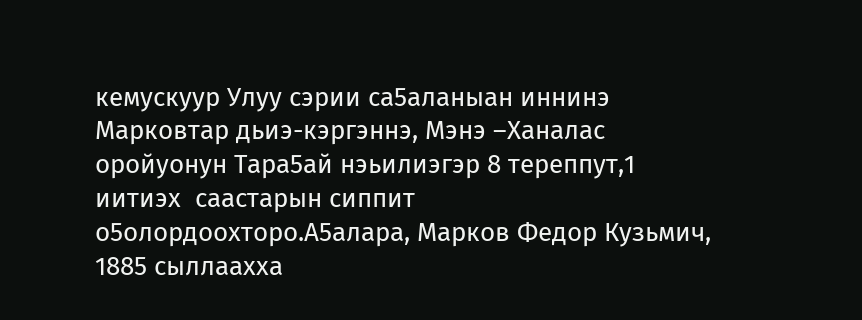кемускуур Улуу сэрии са5аланыан иннинэ Марковтар дьиэ-кэргэннэ, Мэнэ –Ханалас оройуонун Тара5ай нэьилиэгэр 8 тереппут,1 иитиэх  саастарын сиппит о5олордоохторо.А5алара, Марков Федор Кузьмич, 1885 сыллаахха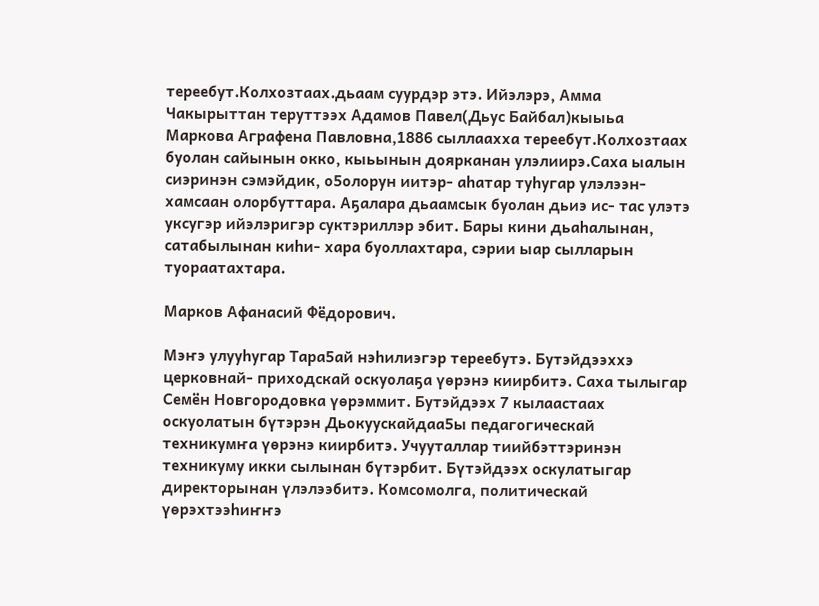тереебут.Колхозтаах.дьаам суурдэр этэ. Ийэлэрэ, Амма Чакырыттан теруттээх Адамов Павел(Дьус Байбал)кыыьа Маркова Аграфена Павловна,1886 сыллаахха тереебут.Колхозтаах буолан сайынын окко, кыьынын доярканан улэлиирэ.Саха ыалын сиэринэн сэмэйдик, о5олорун иитэр- аһатар туһугар улэлээн- хамсаан олорбуттара. Аҕалара дьаамсык буолан дьиэ ис- тас улэтэ уксугэр ийэлэригэр суктэриллэр эбит. Бары кини дьаһалынан, сатабылынан киһи- хара буоллахтара, сэрии ыар сылларын туораатахтара.

Марков Афанасий Фёдорович.

Мэҥэ улууһугар Тара5ай нэһилиэгэр тереебутэ. Бутэйдээххэ церковнай- приходскай оскуолаҕа үөрэнэ киирбитэ. Саха тылыгар Семён Новгородовка үөрэммит. Бутэйдээх 7 кылаастаах оскуолатын бүтэрэн Дьокуускайдаа5ы педагогическай техникумҥа үөрэнэ киирбитэ. Учууталлар тиийбэттэринэн техникуму икки сылынан бүтэрбит. Бүтэйдээх оскулатыгар директорынан үлэлээбитэ. Комсомолга, политическай үөрэхтээһиҥҥэ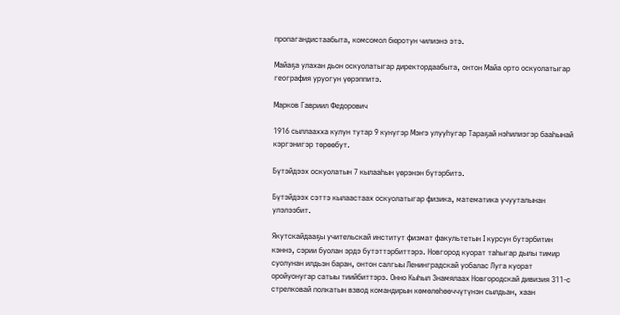пропагандистаабыта, комсомол бюротун чилиэнэ этэ.

Майаҕа улахан дьон оскуолатыгар директордаабыта, онтон Майа орто оскуолатыгар география уруогун үөрэппитэ.

Марков Гавриил Федорович

1916 сыллаахха кулун тутар 9 кунугэр Мэҥэ улууһугар Тараҕай нэһилиэгэр бааһынай кэргэнигэр төрөөбут.

Бүтэйдээх оскуолатын 7 кылааһын үөрэнэн бүтэрбитэ.

Бүтэйдээх сэттэ кылаастаах оскуолатыгар физика, математика учууталынан улэлээбит.

Якутскайдааҕы учительскай институт физмат факультетын I курсун бутэрбитин кэннэ, сэрии буолан эрдэ бутэттэрбиттэрэ. Новгород куорат таһыгар дылы тимир суолунан илдьэн баран, онтон салгыы Ленинградскай уобалас Луга куорат оройуонугар сатыы тиийбиттэрэ. Онно Кыһыл Знамялаах Новгородскай дивизия 311-с стрелковай полкатын взвод командирын көмөлөһөөччүтүнэн сылдьан, хаан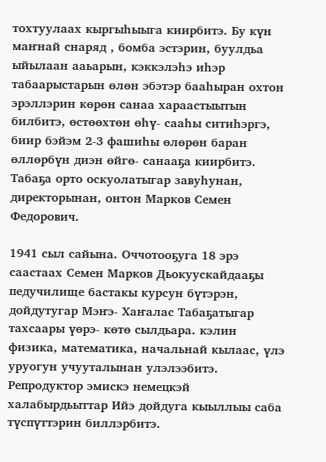тохтуулаах кыргыһыыга киирбитэ. Бу күн маҥнай снаряд , бомба эстэрин, буулдьа ыйылаан ааьарын, кэккэлэһэ иһэр табаарыстарын өлөн эбэтэр бааһыран охтон эрэллэрин көрөн санаа хараастыытын билбитэ, өстөөхтөн өһү- сааһы ситиһэргэ, биир бэйэм 2-3 фашиһы өлөрөн баран өллөрбүн диэн өйгө- санааҕа киирбитэ.   Табаҕа орто оскуолатыгар завуһунан, директорынан, онтон Марков Семен Федорович.

1941 сыл сайына. Оччотооҕуга 18 эрэ саастаах Семен Марков Дьокуускайдааҕы педучилище бастакы курсун бүтэрэн, дойдутугар Мэҥэ- Хаҥалас Табаҕатыгар тахсаары үөрэ- көтө сылдьара. кэлин физика, математика, начальнай кылаас, үлэ уруогун учууталынан улэлээбитэ. Репродуктор эмискэ немецкэй халабырдьыттар Ийэ дойдуга кыыллыы саба түспүттэрин биллэрбитэ.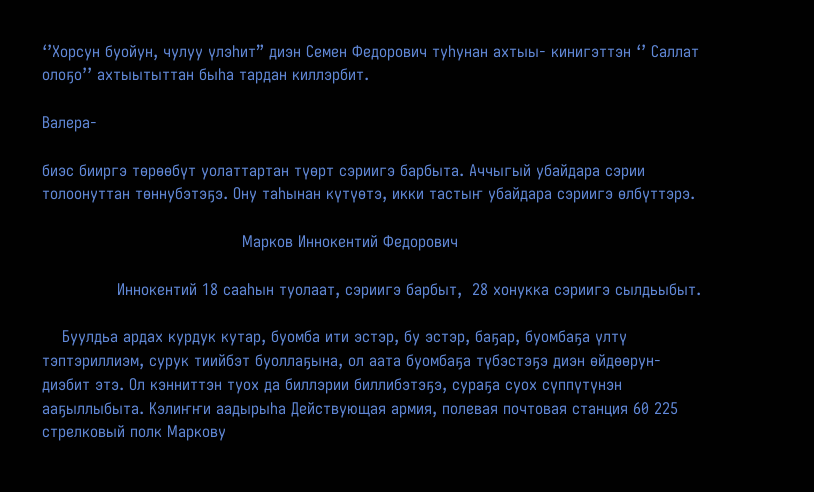‘’Хорсун буойун, чулуу үлэһит” диэн Семен Федорович туһунан ахтыы- кинигэттэн ‘’ Саллат олоҕо’’ ахтыытыттан быһа тардан киллэрбит.

Валера-

биэс бииргэ төрөөбүт уолаттартан түөрт сэриигэ барбыта. Аччыгый убайдара сэрии толоонуттан төннубэтэҕэ. Ону таһынан күтүөтэ, икки тастыҥ убайдара сэриигэ өлбүттэрэ.

                                        Марков Иннокентий Федорович

               Иннокентий 18 сааһын туолаат, сэриигэ барбыт,  28 хонукка сэриигэ сылдьыбыт.

    Буулдьа ардах курдук кутар, буомба ити эстэр, бу эстэр, баҕар, буомбаҕа үлтү тэптэриллиэм, сурук тиийбэт буоллаҕына, ол аата буомбаҕа түбэстэҕэ диэн өйдөөрун- диэбит этэ. Ол кэнниттэн туох да биллэрии биллибэтэҕэ, сураҕа суох сүппүтүнэн ааҕыллыбыта. Кэлиҥҥи аадырыһа Действующая армия, полевая почтовая станция 60 225 стрелковый полк Маркову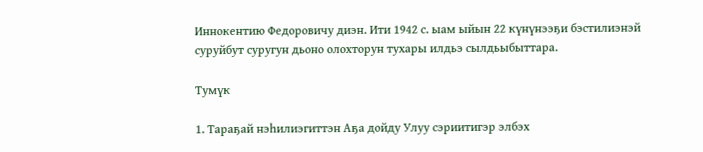Иннокентию Федоровичу диэн. Ити 1942 с. ыам ыйын 22 күнүнээҕи бэстилиэнэй суруйбут суругун дьоно олохторун тухары илдьэ сылдьыбыттара.

Тумүк

1. Тараҕай нэһилиэгиттэн Аҕа дойду Улуу сэриитигэр элбэх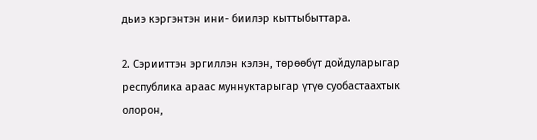дьиэ кэргэнтэн ини- биилэр кыттыбыттара.

2. Сэрииттэн эргиллэн кэлэн, төрөөбүт дойдуларыгар республика араас муннуктарыгар үтүө суобастаахтык олорон,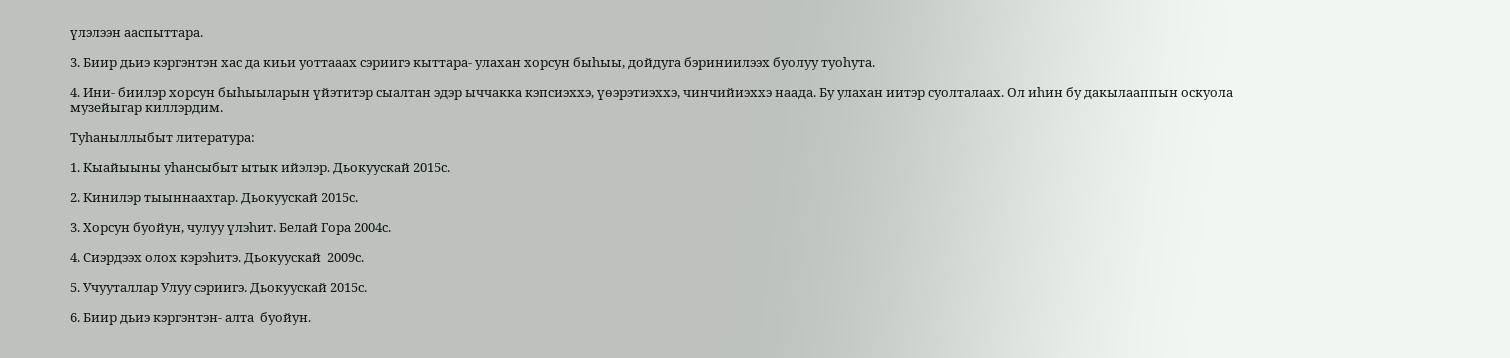үлэлээн ааспыттара.

3. Биир дьиэ кэргэнтэн хас да киьи уоттааах сэриигэ кыттара- улахан хорсун быһыы, дойдуга бэриниилээх буолуу туоһута.

4. Ини- биилэр хорсун быһыыларын үйэтитэр сыалтан эдэр ыччакка кэпсиэххэ, үөэрэтиэххэ, чинчийиэххэ наада. Бу улахан иитэр суолталаах. Ол иһин бу дакылааппын оскуола музейыгар киллэрдим.

Туһаныллыбыт литература:

1. Кыайыыны уһансыбыт ытык ийэлэр. Дьокуускай 2015с.

2. Кинилэр тыыннаахтар. Дьокуускай 2015с.

3. Хорсун буойун, чулуу үлэһит. Белай Гора 2004с.

4. Сиэрдээх олох кэрэһитэ. Дьокуускай  2009с.

5. Учууталлар Улуу сэриигэ. Дьокуускай 2015с.

6. Биир дьиэ кэргэнтэн- алта  буойун.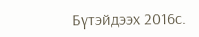Бүтэйдээх 2016с.